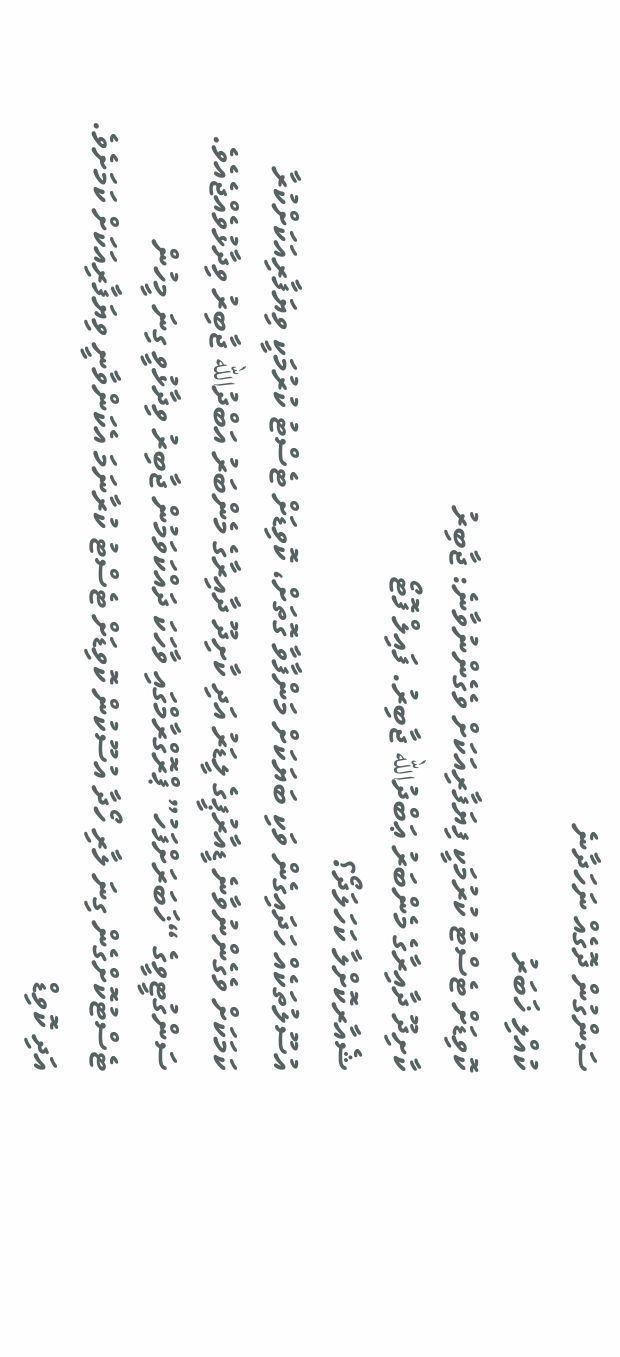ސަންގުން ދޮގެއް ނަހަދާނެ
ކުއްލި ޚަބަރު
ކޮވިޑަށް ޓެސްޓު ކުރުމަކީ ފިޔަފާރިއަކަށް ވެގެންނުވާނެ: ޖާބިރު
ކާށިދޫ ދާއިރާގެ މެންބަރު ޢަބްދުالله ޖާބިރު. ފައިލް ފޮޓޯ
ޝެއާރކޮށްލާ ކަހަލަދޯ؟
އުސޫލުތަކެއް ހަދައިގެން ވަކި ބަޔަކަށް މަންފާވާ ގޮތަށް، ކޮވިޑަށް ޓެސްޓު ކުރުމަކީ ވިޔަފާރިއަކަށްކުރާ ކަމަކަށް ވެގެންނުވާނެ ޑީއާރުޕީގެ ލީޑަރު އަދި ކާށިދޫ ދާއިރާގެ މެންބަރު އަބްދުالله ޖާބިރު ވިދާޅުވެއްޖެއެވެ.
ސަންގުޓީވީގެ “ޚަބަރަށްފަހު” ޕްރޮގްރާމްގައި ވާހަކަ ދައްކަވަމުން ޖާބިރު ވިދާޅުވީ ގިނަ މީހުން ޓެސްޓުކޮށްގެން ގިނަ ލާރި ހޯދާ އުސޫކުން ކޮވިޑަށް ޓެސްޓު ކުރާނަމަ އެކަންވާނީ ވިޔަފާރިއަކަށް ކަމަށެވެ. އަދި ކޮވިޑް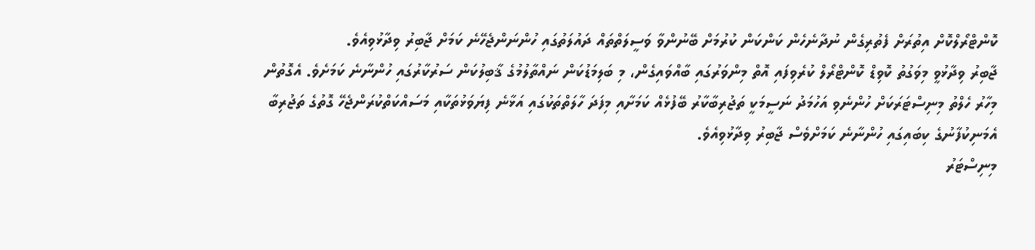ކޮންޓްރޯލްކޮށް އިތުރަށް ފެތުރިގެން ނުދާނެހެން ކަންކަން ކުރުމަށް ބޭނުންވާ ވަސީލަތްތައް ދައުލަތުގައި ހުންނަންޖެހޭނެ ކަމަށް ޖާބިރު ވިދާޅުވިއެވެ.
ޖާބިރު ވިދާޅުވީ މިވަގުތު ކޮވިޑް ކޮންޓްރޯލް ކުރެވިފައި އޮތް މިންވަރުގައި ބާއްވައިގެން، މި ބަލިމަޑުކަން ނައްތާލުމުގެ ޤާބިލުކަން ސަރުކާރުގައި ހުންނާނެ ކަމަށެވެ. އެގޮތުން މިހާރު ހެލްތު މިނިސްޓަރަކަށް ހުންނެވި އަހުމަދު ނަސީމަކީ ތަޖުރިބާކާރު ބޭފުޅެއް ކަމަށާއި މިފަދަ ހާލަތްތަކުގައި އަޅާނެ ފިޔަވަޅުތަކާއި މަސައްކަތްކުރަންޖެހޭ ގޮތުގެ ތަޖުރިބާ އެމަނިކުފާނުގެ ކިބައިގައި ހުންނާނެ ކަމަށްވެސް ޖާބިރު ވިދާޅުވިއެވެ.
މިނިސްޓަރު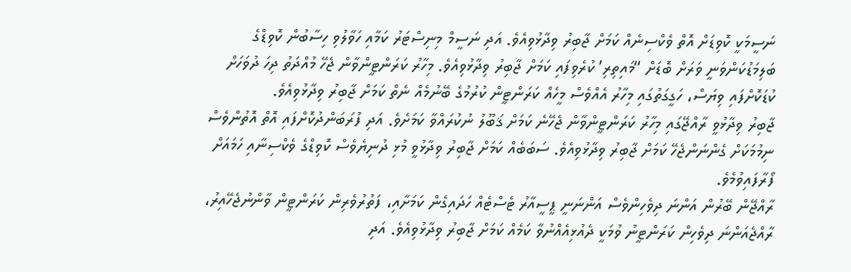ނަސީމަކީ ކޮވިޑަށް އޮތް ވެކްސިނެއް ކަމަށް ޖާބިރު ވިދާޅުވިއެވެ. އަދި ނަސީމް މިނިސްޓަރު ކަމާއި ހަވާލުވި ހިސާބުން ކޮވިޑްގެ ބަލިމަޑުކަންވަނީ ވަރަށް ބޮޑަށް “މައިތިރި’ ކުރެވިފައި ކަމަށް ޖާބިރު ވިދާޅުވިއެވެ. މިހާރު ކަރަންޓީންވާން ޖެހޭ މުއްދަތު ދިހަ ދުވަހަށް ކުޑަކޮށްފައި ވިޔަސް، ހަގީގަތުގައި މިހާރު އެއްވެސް މީހެއް ކަރަންޓީން ކުރުމުގެ ބޭނުމެއް ނެތް ކަމަށް ޖާބިރު ވިދާޅުވިއެވެ.
ޖާބިރު ވިދާޅުވީ ރާއްޖޭގައި މިހާރު ކަރަންޓީންވާން ޖެހޭނެ ކަމަށް ޤަބޫލު ނުކުރައްވާ ކަމަށެވެ. އަދި ފުރަބަންދުކޮށްފައި އޮތް އޮތުންވެސް ނިމުމަކަށް ގެންނަންޖެހޭ ކަމަށް ޖާބިރު ވިދާޅުވިއެވެ. ސަބަބެއް ކަމަށް ޖާބިރު ވިދާޅުވީ މުޅި ދުނިޔެވެސް ކޮވިޑްގެ ވެކްސިނާއި ހަމައަށް ފޯރާފައިވުމެވެ.
ރާއްޖޭން ބޭރުން އަންނަ ދިވެހިންވެސް އަންނަނީ ޕީސީއާރު ޓެސްޓެއް ހަދައިގެން ކަމަށާއި، ފަތުރުވެރިން ކަރަންޓީން ވާންނުޖެހޭއިރު، ރާއްޖެއަންނަ ދިވެހިން ކަރަންޓީނު ވުމަކީ ދެއުޅިއެއްނުވާ ކަމެއް ކަމަށް ޖާބިރު ވިދާޅުވިއެވެ. އަދި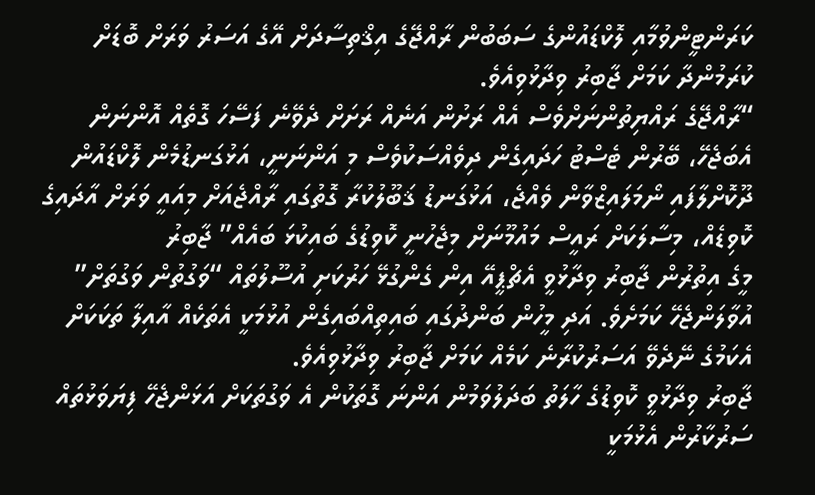ކަރަންޓީންވުމާއި ލޮކްޑައުންގެ ސަބަބުން ރާއްޖޭގެ އިޤްތިސާދަށް އޭގެ އަސަރު ވަރަށް ބޮޑަށް ކުރަމުންދާ ކަމަށް ޖާބިރު ވިދާޅުވިއެވެ.
“ރާއްޖޭގެ ރައްޔިތުންނަށްވެސް އެއް ރަށުން އަނެއް ރަށަށް ދެވޭނެ ފަސޭހަ ގޮތެއް އޮންނަން އެބަޖެހޭ، ބޭރުން ޓެސްޓު ހަދައިގެން ދިވެއްސަކުވެސް މި އަންނަނީ، އަޅުގަނޑުމެން ލޮކްޑައުން ދޫކޮށްލާފައި ނޯމަލައިޒްވާން ވެއްޖެ، އަޅުގަނޑު ޤަބޫލުކުރާ ގޮތުގައި ރާއްޖެއަށް މިއައީ ވަރަށް އާދައިގެ ކޮވިޑެއް، މިސާލަކަށް ރައީސް މައުމޫނަށް މިޖެހުނީ ކޮވިޑުގެ ބައިކުޅަ ބައެއް” ޖާބިރު
މީގެ އިތުރުން ޖާބިރު ވިދާޅުވީ އެޗްޕީއޭ އިން ގެންގުޅޭ ހަރުކަށި އުސޫލުތައް “ވަގުތުން ވަގުތަށް” އުވާލަންޖެހޭ ކަމަށެވެ. އަދި މީހުން ބަންދުގައި ބައިތިއްބައިގެން އުޅުމަކީ އެތަކެއް އާއިލާ ތަކަކަށް އެކަމުގެ ނޭދެވޭ އަސަރުކުރާނެ ކަމެއް ކަމަށް ޖާބިރު ވިދާޅުވިއެވެ.
ޖާބިރު ވިދާޅުވީ ކޮވިޑުގެ ހާލަތު ބަދަލުވަމުން އަންނަ ގޮތަކުން އެ ވަގުތަކަށް އަޅަންޖެހޭ ފިޔަވަޅުތައް ސަރުކާރުން އެޅުމަކީ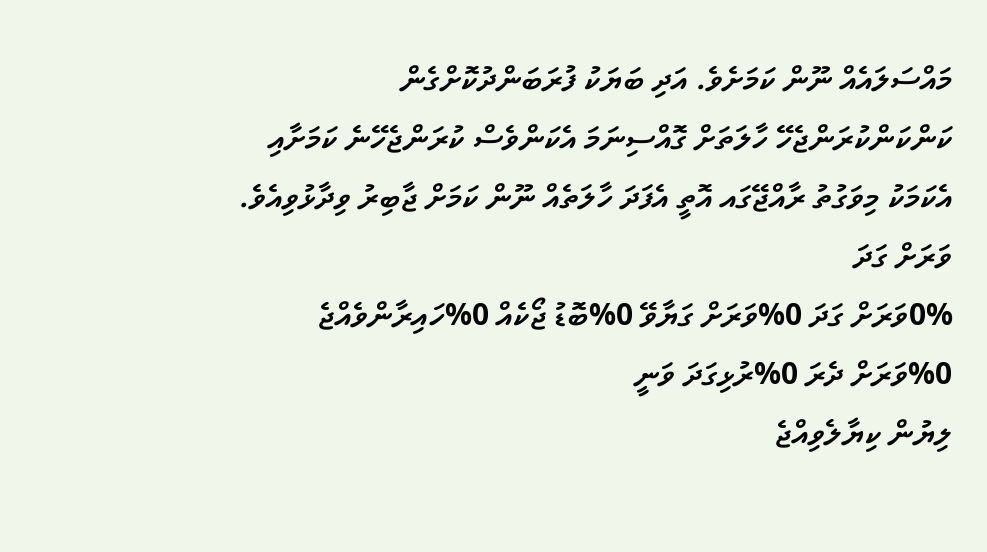މައްސަލައެއް ނޫން ކަމަށެވެ. އަދި ބަޔަކު ފުރަބަންދުކޮށްގެން ކަންކަންކުރަންޖެހޭ ހާލަތަށް ގޮއްސިނަމަ އެކަންވެސް ކުރަންޖެހޭނެ ކަމަށާއި އެކަމަކު މިވަގުތު ރާއްޖޭގައ އޮތީ އެފަދަ ހާލަތެއް ނޫން ކަމަށް ޖާބިރު ވިދާޅުވިއެވެ.
ވަރަށް ގަދަ
0%ވަރަށް ގަދަ 0%ވަރަށް ގަޔާވޭ 0%ބޮޑު ޖޯކެއް 0%ހައިރާންވެއްޖެ 0%ވަރަށް ދެރަ 0%ރުޅިގަދަ ވަނީ
ލިޔުން ކިޔާލެވިއްޖެ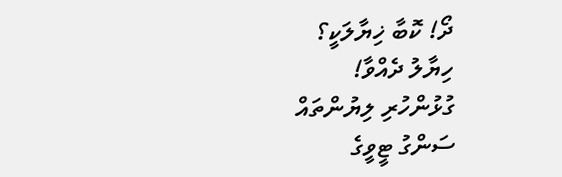ދޯ! ކޮބާ ޚިޔާލަކީ؟
ހިޔާލު ދެއްވާ!
ގުޅުންހުރި ލިޔުންތައް
ސަންގު ޓީވީގެ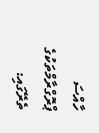ހާއްސަ ޕްރޮގްރާމްތަކުގެ ތެރޭގައި: